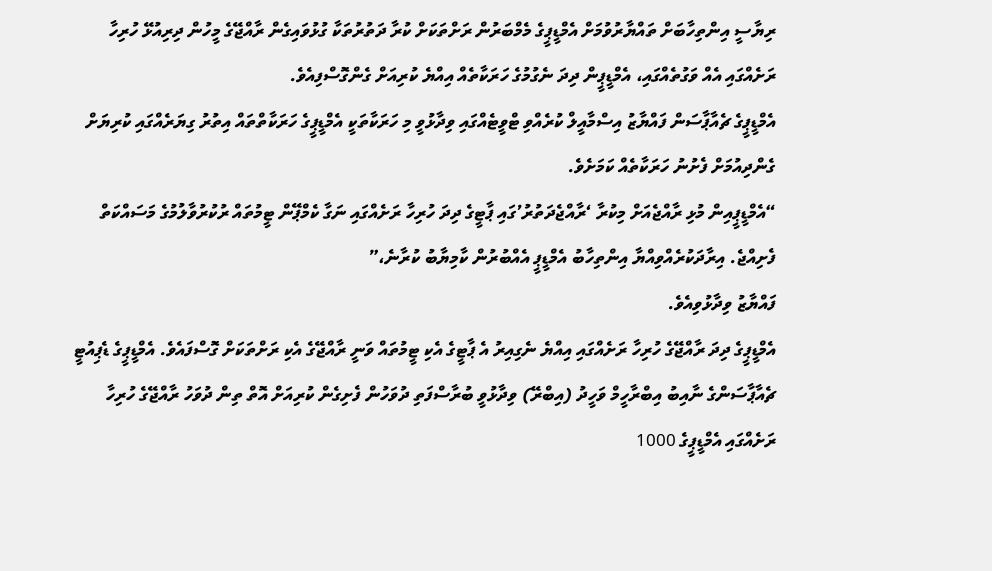ރިޔާސީ އިންތިހާބަށް ތައްޔާރުވުމަށް އެމްޑީޕީގެ މެމްބަރުން ރަށްތަކަށް ކުރާ ދަތުރުތަކާ ގުޅުވައިގެން ރާއްޖޭގެ މީހުން ދިރިއުޅޭ ހުރިހާ ރަށެއްގައި އެއް ވަގުތެއްގައި، އެމްޑީޕީން ދިދަ ނެގުމުގެ ހަރަކާތެއް އިއްޔެ ކުރިއަށް ގެންގޮސްފިއެވެ.
އެމްޑީޕީގެ ޗެއާޕާސަން ފައްޔާޒު އިސްމާއީލް ކުރެއްވި ޓްވީޓެއްގައި ވިދާޅުވީ މި ހަރަކާތަކީ އެމްޑީޕީގެ ހަރަކާތްތައް އިތުރު ގިޔަރެއްގައި ކުރިޔަށް ގެންދިއުމަށް ފެށުނު ހަރަކާތެއް ކަމަށެވެ.
“އެމްޑީޕީއިން މުޅި ރާއްޖެއަށް މިކުރާ ‘ރާއްޖެދަތުރު’ގައި ޕާޓީގެ ދިދަ ހުރިހާ ރަށެއްގައި ނަގާ ކެމްޕޭން ޓީމުތައް ރުކުރުވާލުމުގެ މަސައްކަތް ފެށިއްޖެ. އިރާދަކުރެއްވިއްޔާ އިންތިހާބު އެމްޑީޕީ އެއްބުރުން ކާމިޔާބު ކުރާނެ،”
ފައްޔާޒު ވިދާޅުވިއެވެ.
އެމްޑީޕީގެ ދިދަ ރާއްޖޭގެ ހުރިހާ ރަށެއްގައި އިއްޔެ ނެގިއިރު އެ ޕާޓީގެ އެކި ޓީމުތައް ވަނީ ރާއްޖޭގެ އެކި ރަށްތަކަށް ގޮސްފައެވެ. އެމްޑީޕީގެ ޑެޕިއުޓީ ޗެއާޕާސަންގެ ނާއިބު އިބްރާހީމް ވަހީދު (އިބްރޭ) ވިދާޅުވީ ބުރާސްފަތި ދުވަހުން ފެށިގެން ކުރިއަށް އޮތް ތިން ދުވަހު ރާއްޖޭގެ ހުރިހާ ރަށެއްގައި އެމްޑީޕީގެ 1000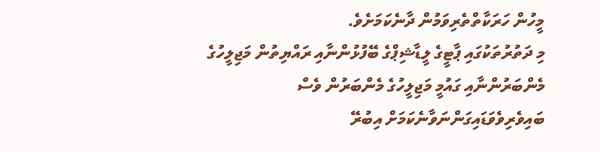މީހުން ހަރަކާތްތެރިވަމުން ދާނެކަމަށެވެ.
މި ދަތުރުތަކުގައި ޕާޓީގެ ލީޑާޝިޕްގެ ބޭފުޅުންނާއި ރައްޔިތުން މަޖިލީހުގެ މެންބަރުންނާއި ގައުމީ މަޖިލީހުގެ މެންބަރުން ވެސް ބައިވެރިވެވަޑައިގަންނަވާނެކަމަށް އިބުރޭ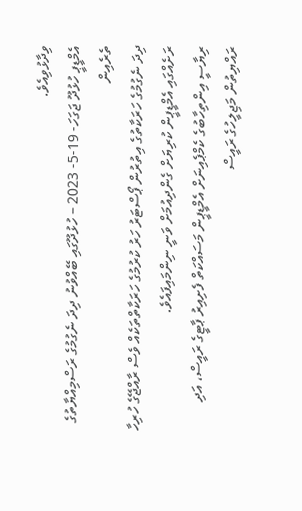ވިދާޅުވިއެވެ.
އެމްޑީޕީ ހުޅުދޫ ޖަގަހަ- 19-5- 2023 – ހުޅުދޫގައި ބޭއްވުނު ދިދަ ނެގުމުގެ ރަސްމިއްޔާތުގެ ތެރެއިން
ދިދަ ނެގުމުގެ ހަރަކާތުގެ އިތުރުން ޕޯސްޓަރު ހަރު ކުރުމުގެ ހަރަކާތްތަކެއް ވެސް ރާއްޖޭގެ ހުރިހާ ރަށެއްގައި އެމްޑީޕީން ކުރިޔަށް ގެންދިއުމަށް ވަނީ ނިންމައިފައެވެ.
ރިޔާސީ އިންތިހާބުގެ ކެމްޕެއިނަށް އެމްޑީޕީން މަސައްކަތް ފެށިއިރު ޕާޓީގެ ރައީސް، އަދި ރައްޔިތުން މަޖިލީހުގެ ރައީސް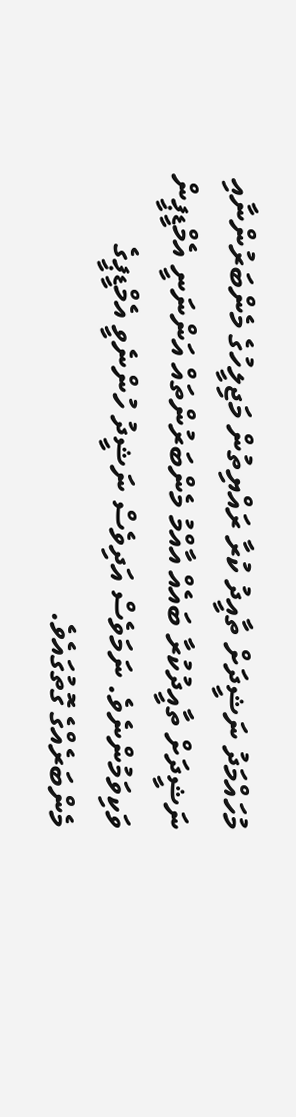މުހައްމަދު ނަޝީދަށް ތާއީދު ކުރާ ރައްޔިތުން މަޖިލީހުގެ މެންބަރުންނާއި ނަޝީދަށް ތާއީދުކުރާ ބައެއް އާއްމު މެންބަރުންތައް އަންނަނީ އެމްޑީޕީން ވަކިވަމުންނެވެ. ނަމަވެސް އަދިވެސް ނަޝީދު ހުންނެވީ އެމްޑީޕީގެ މެންބަރެއްގެ ގޮތުގައެވެ.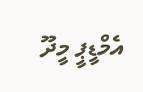އެމްޑީޕީ މީދޫ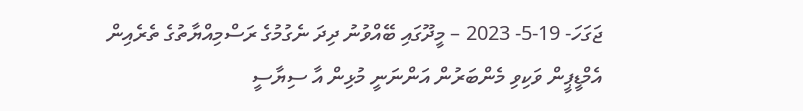ޖަގަހަ- 19-5- 2023 – މީދޫގައި ބޭއްވުނު ދިދަ ނެގުމުގެ ރަސްމިއްޔާތުގެ ތެރެއިން
އެމްޑީޕީން ވަކިވި މެންބަރުން އަންނަނީ މުޅިން އާ ސިޔާސީ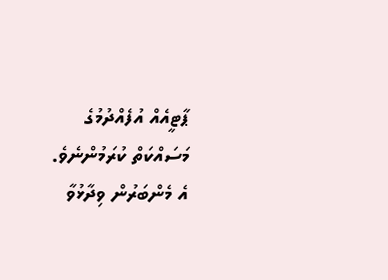ޕާޓީއެއް އުފެއްދުމުގެ މަސައްކަތް ކުރަމުންނެވެ.
އެ މެންބަރުން ވިދާޅުވާ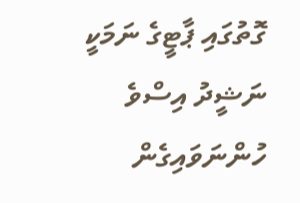ގޮތުގައި ޕާޓީގެ ނަމަކީ ނަޝީދު އިސްވެ ހުންނަވައިގެން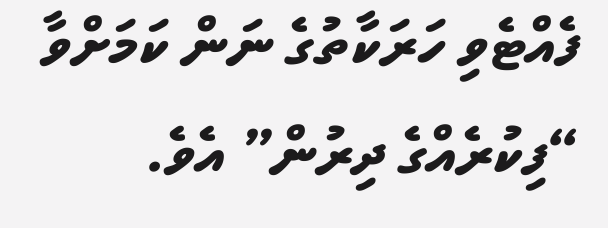ފެއްޓެވި ހަރަކާތުގެ ނަން ކަމަށްވާ “ފިކުރެއްގެ ދިރުން” އެވެ.